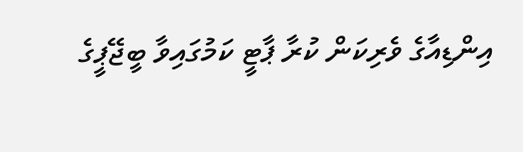އިންޑިއާގެ ވެރިކަން ކުރާ ޕާޓީ ކަމުގައިވާ ބީޖޭޕީގެ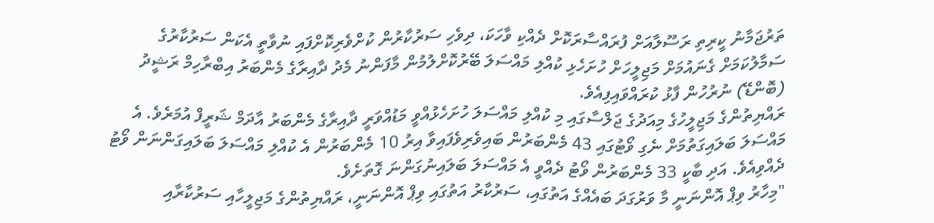ތަރުޖަމާނު ކީރިތި ރަސޫލާއަށް ފުރައްސާރަކޮށް ދެއްކި ވާހަކަ، ދިވެހި ސަރުކާރުން ކުށްވެރިކޮށްފައި ނުވާތީ އެކަން ސަރުކާރުގެ ސަމާލުކަމަށް ގެނައުމަށް މަޖިލީހަށް ހުށަހެޅި ކުއްލި މައްސަލަ ބޭރުކޮށްލުމުން މާފަންނު މެދު ދާއިރާގެ މެންބަރު އިބްރާހިމް ރަޝީދު (ބޮންޑޭ) ނުރުހުން ފާޅު ކުރައްވައިފިއެވެ.
ރައްޔިތުންގެ މަޖިލީހުގެ މިއަދުގެ ޖަލްސާގައި މި ކުއްލި މައްސަލަ ހުށަހެޅުއްވީ މަޑުއްވަރީ ދާއިރާގެ މެންބަރު އާދަމް ޝަރީފް އުމަރެވެ. އެ މައްސަލަ ބަލައިގަތުމަށް ނެގި ވޯޓުގައި 43 މެންބަރުން ބައިވެރިވެފައިވާ އިރު 10 މެންބަރުން އެ ކުއްލި މައްސަލަ ބަލައިގަންނަން ވޯޓު ދެއްވިއެވެ. އަދި ބާކީ 33 މެންބަރުން ވޯޓު ދެއްވީ އެ މައްސަލަ ބަލައިނުގަންނަ ގޮތަށެވެ.
"މިހާރު ވިޕް އޮންނަނީ މާ ވަރުގަދަ ބައެއްގެ އަތުގައި، ސަރުކާރު އަތުގައި ވިޕް އޮންނަނީ، ރައްޔިތުންގެ މަޖިލީހާއި ސަރުކާރާއި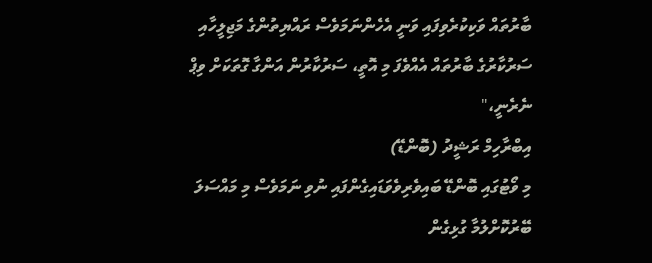ބާރުތައް ވަކިކުރެވިފައި ވަނީ އެހެންނަމަވެސް ރައްޔިތުންގެ މަޖިލީހާއި ސަރުކާރުގެ ބާރުތައް އެއްވެފަ މި އޮތީ، ސަރުކާރުން އަންގާ ގޮތަކަށް ވިޕް ނެރެނީ،"
އިބްރާހިމް ރަޝީދު (ބޮންޑޭ)
މި ވޯޓުގައި ބޮންޑޭ ބައިވެރިވެވަޑައިގެންފައި ނުވި ނަމަވެސް މި މައްސަލަ ބޭރުކޮށްލުމާ ގުޅިގެން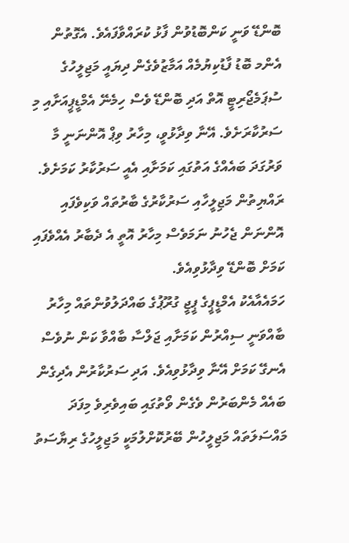ބޮންޑޭ ވަނީ ކަންބޮޑުވުން ފާޅު ކުރައްވާފައެވެ. އެގޮތުން އެންމ ބޮޑު ފާޑުކިޔުމެއް އަމާޒުވެގެން ދިޔައީ މަޖިލީހުގެ ސުޕަމެޖޯރިޓީ އޮތް އަދި ބޮންޑޭ ވެސް ހިމެނޭ އެމްޑީޕީއަށާއި މި ސަރުކާރަށެވެ. އޭނާ ވިދާޅުވީ، މިހާރު ވިޕް އޮންނަނީ މާ ވަރުގަދަ ބައެއްގެ އަތުގައި ކަމަށާއި އެއީ ސަރުކާރު ކަމަށެވެ. ރައްޔިތުން މަޖިލީހާއި ސަރުކާރުގެ ބާރުތައް ވަކިވެފައި އޮންނަން ޖެހުނު ނަމަވެސް މިހާރު އޮތީ އެ ދެބާރު އެއްވެފައި ކަމަށް ބޮންޑޭ ވިދާޅުވިއެވެ.
ހަމައެއާއެކު އެމްޑީޕީގެ ޕީޖީ ގުރޫޕުގެ ބައްދަލުވުންތައް މިހާރު ބާއްވަނީ ސިއްރުން ކަމަށާއި ޖަލްސާ ބާއްވާ ކަން ނުވެސް އެނގޭ ކަމަށް އޭނާ ވިދާޅުވިއެވެ. އަދި ސަރުކާރުން އެދިގެން ބައެއް މެންބަރުން ވެގެން ވޯތުގައި ބައިވެރިވެ މިފަދަ މައްސަލަތައް މަޖިލީހުން ބޭރުކޮށްލުމަކީ މަޖިލީހުގެ ރިޔާސަތު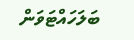ބަލަހައްޓަވަން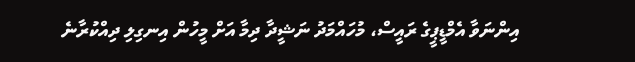އިންނަވާ އެމްޑީޕީގެ ރައީސް، މުހައްމަދު ނަޝީދާ ދިމާ އަށް މީހުން އިނގިލި ދިއްކުރާނެ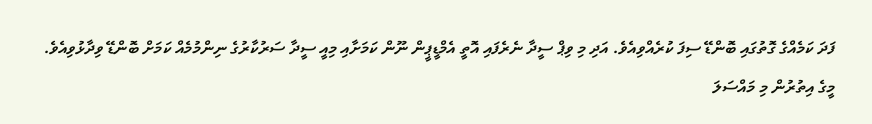ފަދަ ކަމެއްގެ ގޮތުގައި ބޮންޑޭ ސިފަ ކުރެއްވިއެވެ. އަދި މި ވިޕް ސީދާ ނެރެފައި އޮތީ އެމްޑީޕީން ނޫން ކަމަށާއި މިއީ ސީދާ ސަރުކާރުގެ ނިންމުމެއް ކަމަށް ބޮންޑޭ ވިދާޅުވިއެވެ.
މީގެ އިތުރުން މި މައްސަލަ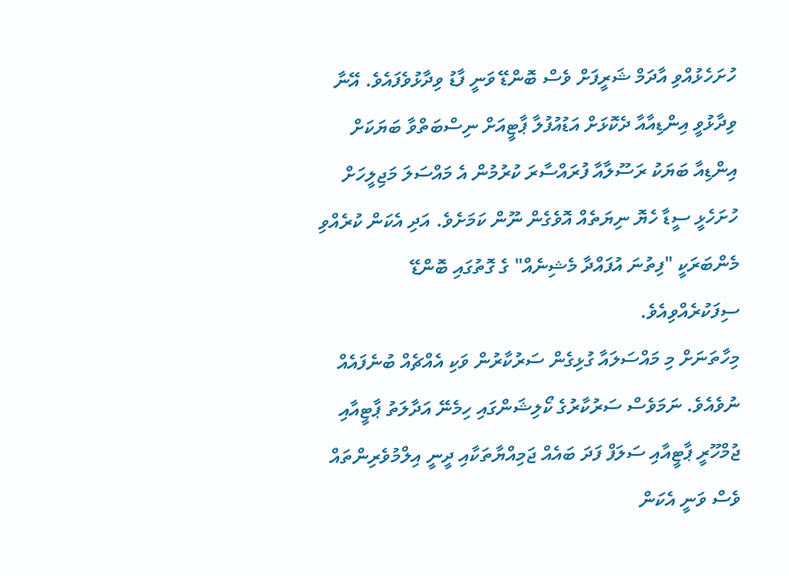ހުށަހެޅުއްވި އާދަމް ޝަރީފަށް ވެސް ބޮންޑޭ ވަނީ ފާޑު ވިދާޅުވެފައެވެ. އޭނާ ވިދާޅުވީ އިންޑިއާއާ ދެކޮޅަށް އަޑުއުފުލާ ޕާޓީއަށް ނިސްބަތްވާ ބަޔަކަށް އިންޑިއާ ބަޔަކު ރަސޫލާއާ ފުރައްސާރަ ކުރުމުން އެ މައްސަލަ މަޖިލީހަށް ހުށަހެޅީ ސީޑާ ހެޔޮ ނިޔަތެއް އޮވެގެން ނޫން ކަމަށެވެ. އަދި އެކަން ކުރެއްވި މެންބަރަކީ "ފިތުނަ އުފައްދާ މެޝިނެއް" ގެ ގޮތުގައި ބޮންޑޭ ސިފަކުރެއްވިއެވެ.
މިހާތަނަށް މި މައްސަލައާ ގުޅިގެން ސަރުކާރުން ވަކި އެއްޗެއް ބުނެފައެއް ނުވެއެވެ. ނަމަވެސް ސަރުކާރުގެ ކޯލިޝަންގައި ހިމެނޭ އަދާލަތު ޕާޓީއާއި ޖުމްހޫރީ ޕާޓީއާއި ސަލަފް ފަދަ ބައެއް ޖަމިއްޔާތަކާއި ދީނީ އިލްމުވެރިންތައް ވެސް ވަނީ އެކަން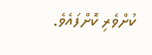ކުށްވެރި ކޮށްފައެވެ.